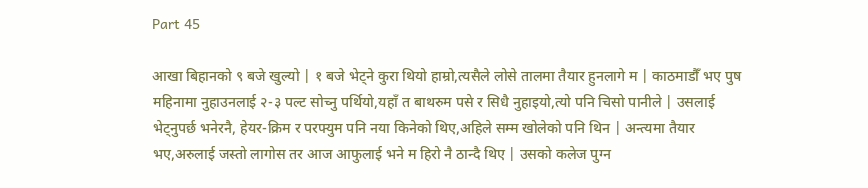Part 45

आखा बिहानको ९ बजे खुल्यो | १ बजे भेट्ने कुरा थियो हाम्रो,त्यसैले लोसे तालमा तैयार हुनलागे म | काठमाडौँ भए पुष महिनामा नुहाउनलाई २-३ पल्ट सोच्नु पर्थियो,यहाँ त बाथरुम पसे र सिधै नुहाइयो,त्यो पनि चिसो पानीले | उसलाई भेट्नुपर्छ भनेरनै, हेयर-क्रिम र परफ्युम पनि नया किनेको थिए,अहिले सम्म खोलेको पनि थिन | अन्त्यमा तैयार भए,अरुलाई जस्तो लागोस तर आज आफुलाई भने म हिरो नै ठान्दै थिए | उसको कलेज पुग्न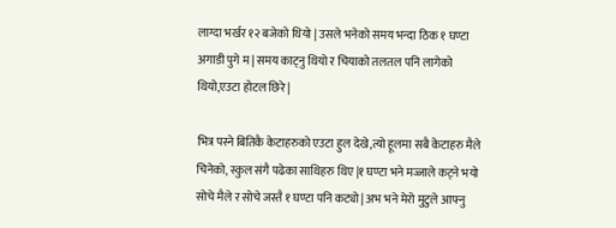लाग्दा भर्खर १२ बजेको थियो | उसले भनेको समय भन्दा ठिक १ घण्टा अगाडी पुगे म | समय काट्नु थियो र चियाको तलतल पनि लागेको थियो,एउटा होटल छिरे |

भित्र पस्ने बितिकै केटाहरुको एउटा हुल देखे,त्यो हूलमा सबै केटाहरु मैले चिनेको, स्कुल संगै पढेका साथिहरु थिए |१ घण्टा भने मज्जाले कट्ने भयो सोचे मैले र सोचे जस्तै १ घण्टा पनि कट्यो | अभ भने मेरो मुटुले आफ्नु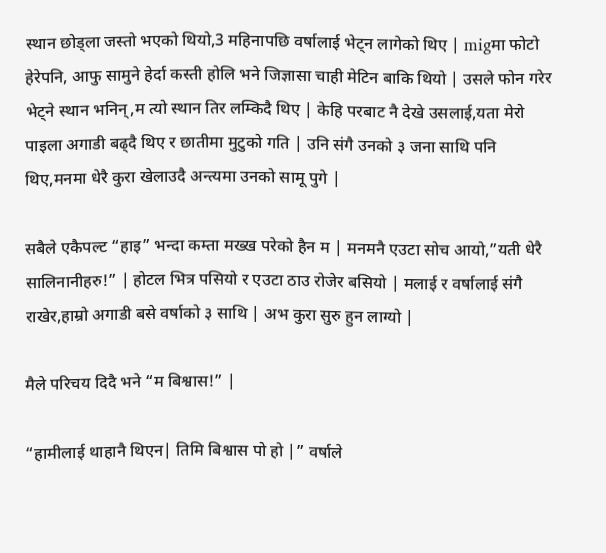स्थान छोड्ला जस्तो भएको थियो,3 महिनापछि वर्षालाई भेट्न लागेको थिए | migमा फोटो हेरेपनि, आफु सामुने हेर्दा कस्ती होलि भने जिज्ञासा चाही मेटिन बाकि थियो | उसले फोन गरेर भेट्ने स्थान भनिन्,म त्यो स्थान तिर लम्किदै थिए | केहि परबाट नै देखे उसलाई,यता मेरो पाइला अगाडी बढ्दै थिए र छातीमा मुटुको गति | उनि संगै उनको ३ जना साथि पनि थिए,मनमा धेरै कुरा खेलाउदै अन्त्यमा उनको सामू पुगे |

सबैले एकैपल्ट “हाइ” भन्दा कम्ता मख्ख परेको हैन म | मनमनै एउटा सोच आयो,”यती धेरै सालिनानीहरु!” | होटल भित्र पसियो र एउटा ठाउ रोजेर बसियो | मलाई र वर्षालाई संगै राखेर,हाम्रो अगाडी बसे वर्षाको ३ साथि | अभ कुरा सुरु हुन लाग्यो |

मैले परिचय दिदै भने “म बिश्वास!” |

“हामीलाई थाहानै थिएन| तिमि बिश्वास पो हो |” वर्षाले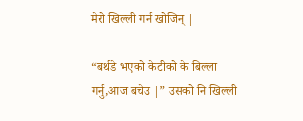मेरो खिल्ली गर्न खोजिन् |

“बर्थडे भएको केटीको के बिल्ला गर्नु,आज बचेउ |” उसको नि खिल्ली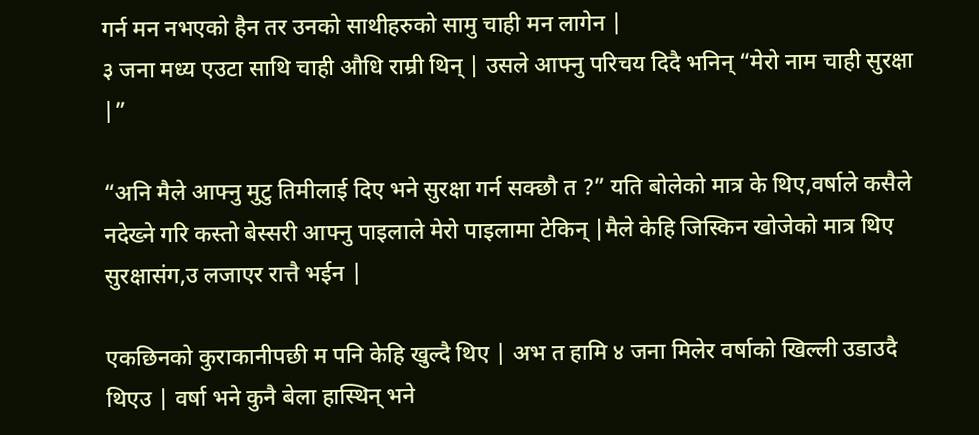गर्न मन नभएको हैन तर उनको साथीहरुको सामु चाही मन लागेन |
३ जना मध्य एउटा साथि चाही औधि राम्री थिन् | उसले आफ्नु परिचय दिदै भनिन् “मेरो नाम चाही सुरक्षा |”

“अनि मैले आफ्नु मुटु तिमीलाई दिए भने सुरक्षा गर्न सक्छौ त ?” यति बोलेको मात्र के थिए,वर्षाले कसैले नदेख्ने गरि कस्तो बेस्सरी आफ्नु पाइलाले मेरो पाइलामा टेकिन् |मैले केहि जिस्किन खोजेको मात्र थिए सुरक्षासंग,उ लजाएर रात्तै भईन |

एकछिनको कुराकानीपछी म पनि केहि खुल्दै थिए | अभ त हामि ४ जना मिलेर वर्षाको खिल्ली उडाउदै थिएउ | वर्षा भने कुनै बेला हास्थिन् भने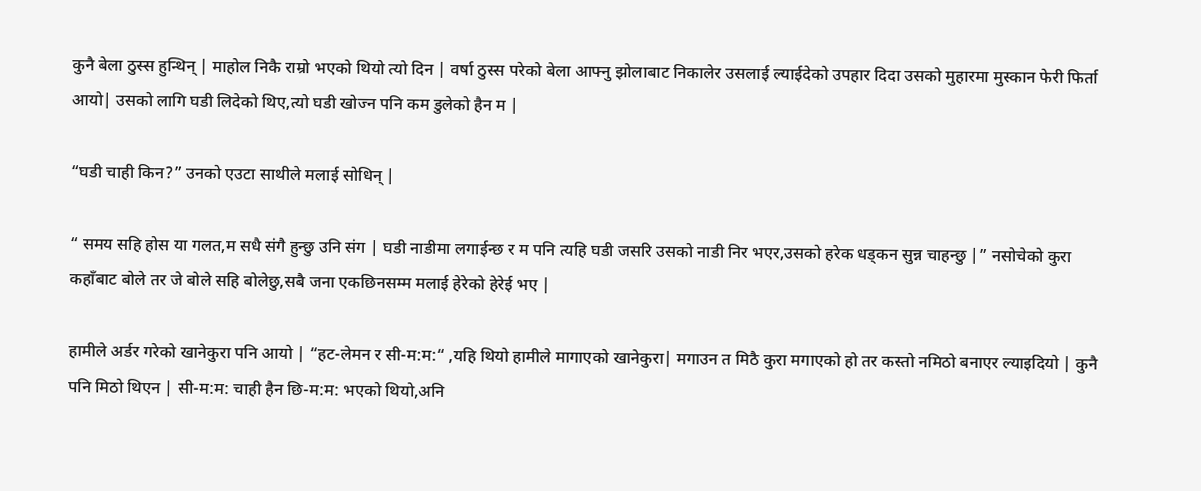कुनै बेला ठुस्स हुन्थिन् | माहोल निकै राम्रो भएको थियो त्यो दिन | वर्षा ठुस्स परेको बेला आफ्नु झोलाबाट निकालेर उसलाई ल्याईदेको उपहार दिदा उसको मुहारमा मुस्कान फेरी फिर्ता आयो| उसको लागि घडी लिदेको थिए,त्यो घडी खोज्न पनि कम डुलेको हैन म |

“घडी चाही किन?” उनको एउटा साथीले मलाई सोधिन् |

“ समय सहि होस या गलत,म सधै संगै हुन्छु उनि संग | घडी नाडीमा लगाईन्छ र म पनि त्यहि घडी जसरि उसको नाडी निर भएर,उसको हरेक धड्कन सुन्न चाहन्छु |” नसोचेको कुरा कहाँबाट बोले तर जे बोले सहि बोलेछु,सबै जना एकछिनसम्म मलाई हेरेको हेरेई भए |

हामीले अर्डर गरेको खानेकुरा पनि आयो | “हट-लेमन र सी-म:म:“ ,यहि थियो हामीले मागाएको खानेकुरा| मगाउन त मिठै कुरा मगाएको हो तर कस्तो नमिठो बनाएर ल्याइदियो | कुनै पनि मिठो थिएन | सी-म:म: चाही हैन छि-म:म: भएको थियो,अनि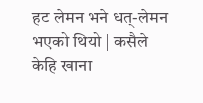हट लेमन भने धत्-लेमन भएको थियो | कसैले केहि खाना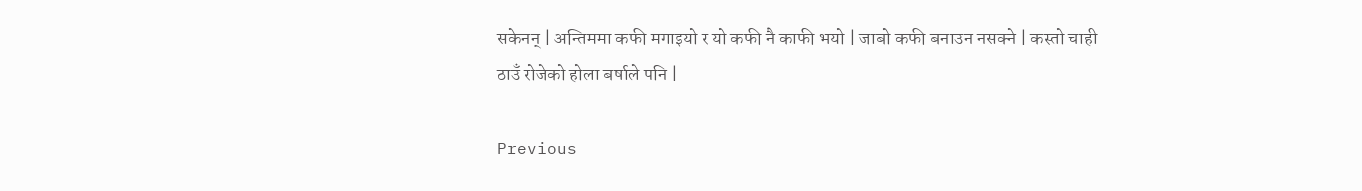सकेनन् | अन्तिममा कफी मगाइयो र यो कफी नै काफी भयो | जाबो कफी बनाउन नसक्ने | कस्तो चाही ठाउँ रोजेको होला बर्षाले पनि |

Previous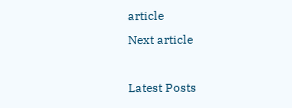article
Next article

Latest Posts